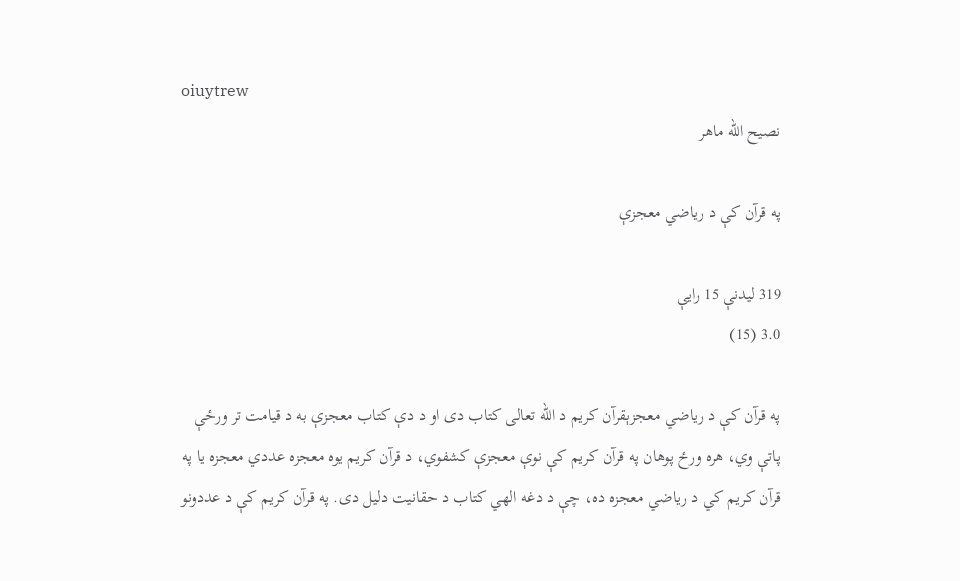oiuytrew
نصيح الله ماهر

په قرآن کې د رياضي معجزې

319 لیدنې 15 رایې
3.0 (15)

په قرآن کې د ریاضي معجزېقرآن کریم د الله تعالی کتاب دی او د دې کتاب معجزې به د قیامت تر ورځې پاتې وي، هره ورځ پوهان په قرآن کریم کې نوې معجزې کشفوي، د قرآن کریم یوه معجزه عددي معجزه يا په قرآن کریم کي د ریاضي معجزه ده، چې د دغه الهي کتاب د حقانیت دلیل دی. په قرآن کریم کې د عددونو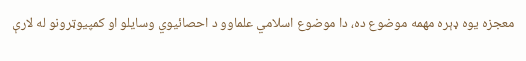معجزه یوه ډېره مهمه موضوع ده، دا موضوع اسلامي علماوو د احصائیوي وسایلو او کمپیوټرونو له لارې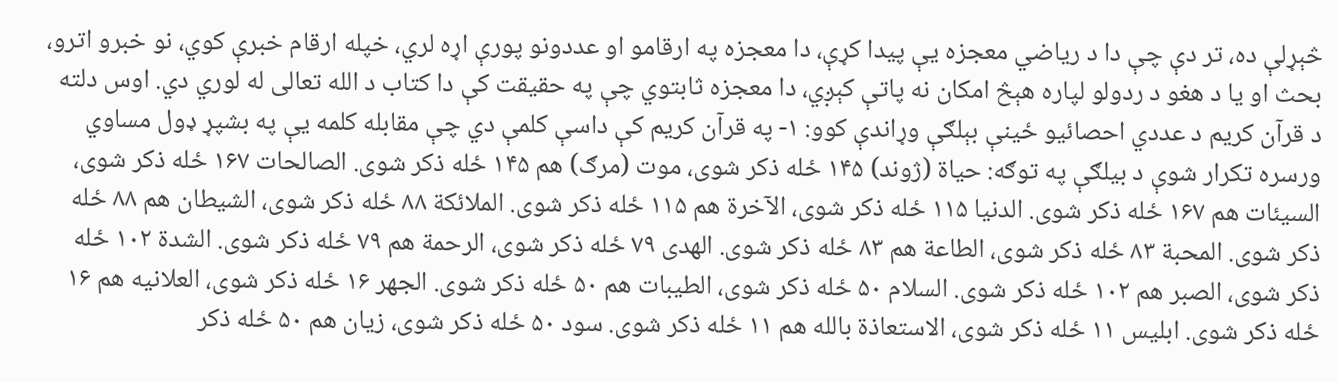څېړلې ده، تر دې چې دا د ریاضي معجزه يې پیدا کړې، دا معجزه په ارقامو او عددونو پورې اړه لري، خپله ارقام خبرې کوي، نو خبرو اترو، بحث او یا د هغو د ردولو لپاره هېڅ امکان نه پاتې کېږي، دا معجزه ثابتوي چې په حقیقت کې دا کتاب د الله تعالی له لوري دي. اوس دلته د قرآن کریم د عددي احصائیو ځينې بېلګې وړاندې کوو: ۱- په قرآن کریم کې داسې کلمې دي چې مقابله کلمه يې په بشپړ ډول مساوي ورسره تکرار شوې د بيلګې په توګه: حیاة (ژوند) ۱۴۵ ځله ذکر شوی، موت (مرګ) هم ۱۴۵ ځله ذکر شوی. الصالحات ۱۶۷ ځله ذکر شوی، السيئات هم ۱۶۷ ځله ذکر شوی. الدنيا ۱۱۵ ځله ذکر شوی، الآخرة هم ۱۱۵ ځله ذکر شوی. الملائكة ۸۸ ځله ذکر شوی، الشيطان هم ۸۸ ځله ذکر شوی. المحبة ۸۳ ځله ذکر شوی، الطاعة هم ۸۳ ځله ذکر شوی. الهدی ۷۹ ځله ذکر شوی، الرحمة هم ۷۹ ځله ذکر شوی. الشدة ۱۰۲ ځله ذکر شوی، الصبر هم ۱۰۲ ځله ذکر شوی. السلام ۵۰ ځله ذکر شوی، الطیبات هم ۵۰ ځله ذکر شوی. الجهر ۱۶ ځله ذکر شوی، العلانیه هم ۱۶ ځله ذکر شوی. ابلیس ۱۱ ځله ذکر شوی، الاستعاذة بالله هم ۱۱ ځله ذکر شوی. سود ۵۰ ځله ذکر شوی، زیان هم ۵۰ ځله ذکر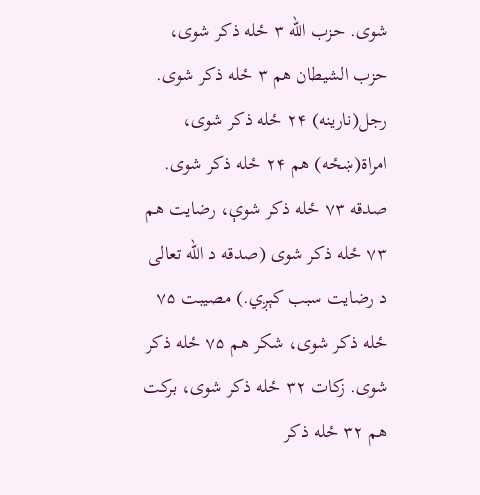شوی. حزب الله ۳ ځله ذکر شوی، حزب الشیطان هم ۳ ځله ذکر شوی. رجل(نارینه) ۲۴ ځله ذکر شوی، امراة(ښځه) هم ۲۴ ځله ذکر شوی. صدقه ۷۳ ځله ذکر شوې، رضایت هم ۷۳ ځله ذکر شوی (صدقه د الله تعالی د رضایت سبب کېږي.) مصیبت ۷۵ ځله ذکر شوی، شکر هم ۷۵ ځله ذکر شوی. زکات ۳۲ ځله ذکر شوی، برکت هم ۳۲ ځله ذکر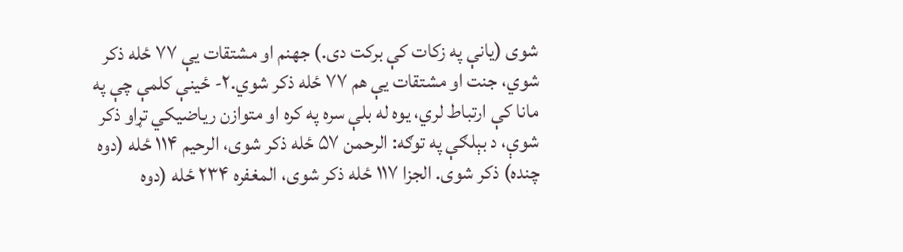شوی (یانې په زکات کې برکت دی.) جهنم او مشتقات یې ۷۷ ځله ذکر شوي، جنت او مشتقات يې هم ۷۷ ځله ذکر شوي.۲- ځينې کلمې چې په مانا کې ارتباط لري، يوه له بلې سره په کره او متوازن ریاضیکي تړاو ذکر شوې، د بېلګې په توګه: الرحمن ۵۷ ځله ذکر شوی، الرحیم ۱۱۴ ځله (دوه چنده) ذکر شوی. الجزا ۱۱۷ ځله ذکر شوی، المغفره ۲۳۴ ځله (دوه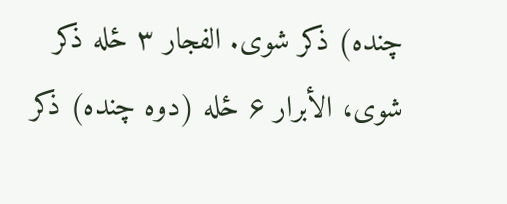چنده) ذکر شوی. الفجار ۳ ځله ذکر شوی، الأبرار ۶ ځله (دوه چنده) ذکر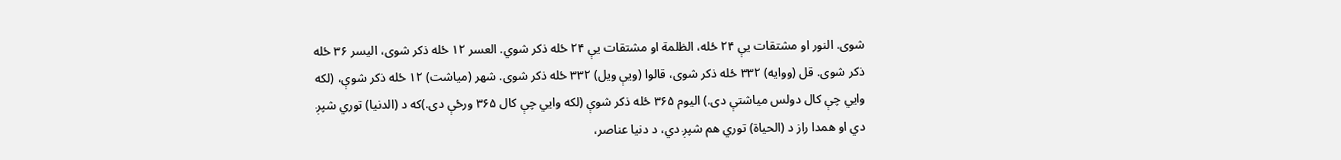شوی. النور او مشتقات يې ۲۴ ځله، الظلمة او مشتقات يې ۲۴ ځله ذکر شوي. العسر ۱۲ ځله ذکر شوی، الیسر ۳۶ ځله ذکر شوی. قل (ووایه) ۳۳۲ ځله ذکر شوی، قالوا (ويې ويل) ۳۳۲ ځله ذکر شوی. شهر (میاشت) ۱۲ ځله ذکر شوې، (لکه وايي چې کال دولس میاشتې دی.) الیوم ۳۶۵ ځله ذکر شوې (لکه وايي چې کال ۳۶۵ ورځې دی.)که د (الدنیا) توري شپږ دي او همدا راز د (الحیاة) توري هم شپږ دي، د دنیا عناصر،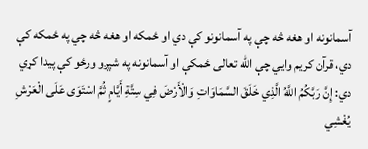آسمانونه او هغه څه چې په آسمانونو کې دي او ځمکه او هغه څه چي په ځمکه کې دي، قرآن کریم وايي چې الله تعالی ځمکې او آسمانونه په شپږو ورځو کې پيدا کړي دي: إِنَّ رَبَّكُمُ اللَّهُ الَّذِي خَلَقَ السَّمَاوَاتِ وَالْأَرْضَ فِي سِتَّةِ أَيَّامٍ ثُمَّ اسْتَوَى عَلَى الْعَرْشِ يُغْشِي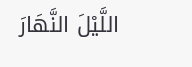اللَّيْلَ النَّهَارَ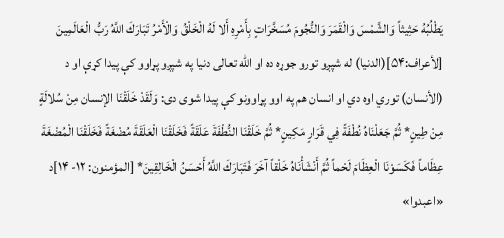يَطْلُبُهُ حَثِيثاً وَالشَّمْسَ وَالْقَمَرَ وَالنُّجُومَ مُسَخَّرَاتٍ بِأَمْرِهِ أَلا لَهُ الْخَلْقُ وَالْأَمْرُ تَبَارَكَ اللَّهُ رَبُّ الْعَالَمِينَ [لأعراف:۵۴](الدنيا) له شپږو تورو جوړه ده او الله تعالی دنیا په شپږو پړاوو کې پيدا کړې او د (الأنسان) توري اوه دي او انسان هم په اوو پړاوونو کې پيدا شوی دی: وَلَقَدْ خَلَقْنَا الإنسان مِنْ سُلالَةٍ مِنْ طِينٍ* ثُمَّ جَعَلْنَاهُ نُطْفَةً فِي قَرَارٍ مَكِينٍ* ثُمَّ خَلَقْنَا النُّطْفَةَ عَلَقَةً فَخَلَقْنَا الْعَلَقَةَ مُضْغَةً فَخَلَقْنَا الْمُضْغَةَ عِظَاماً فَكَسَوْنَا الْعِظَامَ لَحْماً ثُمَّ أَنْشَأْنَاهُ خَلْقاً آخَرَ فَتَبَارَكَ اللَّهُ أَحْسَنُ الْخَالِقِينَ* [المؤمنون: ۱۲- ۱۴]د «اعبدوا»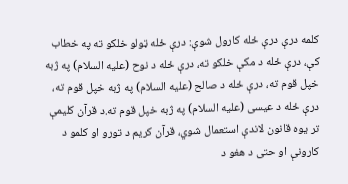کلمه درې درې ځله کارول شوې: درې ځله ټولو خلکو ته په خطاب کې، درې ځله د مکې خلکو ته، درې ځله د نوح (علیه السلام) په ژبه خپل قوم ته، درې ځله د صالح (علیه السلام) په ژبه خپل قوم ته، درې ځله د عیسی (علیه السلام) په ژبه خپل قوم ته.د قرآن کليمې تر یوه قانون لاندې استعمال شوي، قرآن کریم د تورو او کلمو د کارونې او حتی د هغو د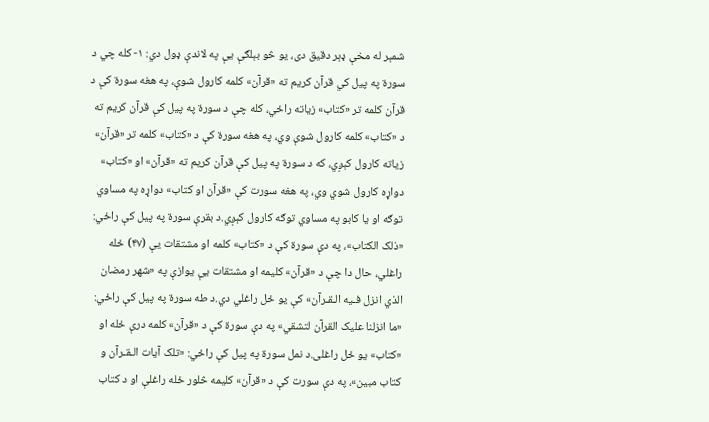شمېر له مخې ډېر دقیق دی، یو څو بېلګې يې په لاندې ډول دي: ۱- کله چي د سورة په پيل کي قرآن کریم ته «قرآن» کلمه کارول شوې، په هغه سورة کې د قرآن کلمه تر «کتاب» زیاته راځي، کله چې د سورة په پيل کې قرآن کریم ته د «کتاب» کلمه کارول شوې وي، په هغه سورة کې د «کتاب» کلمه تر «قرآن» زیاته کارول کېږي، که د سورة په پيل کې قرآن کریم ته «قرآن» او «کتاب» دواړه کارول شوي وي، په هغه سورت کې «قرآن او کتاب» دواړه په مساوي توګه او یا کابو په مساوي توګه کارول کېږي.د بقرې سورة په پيل کې راځي: «ذلک الکتاب»، په دې سورة کې د «کتاب» کلمه او مشتقات يې (۴۷) ځله راغلي، حال دا چې د «قرآن» کليمه او مشتقات يې یوازې په «شهر رمضان الذي انزل فـيه الـقـرآن» کې يو ځل راغلي دي.د طه سورة په پيل کې راځي: «ما انزلنا عليک القرآن لتشقي» په دې سورة کې د «قرآن» کلمه درې ځله او «کتاب» یو ځل راغلی.د نمل سورة په پيل کې راځي: «تلک آيات الـقـرآن و کتاب مبين»، په دې سورت کې د «قرآن» کليمه څلور ځله راغلې او د کتاب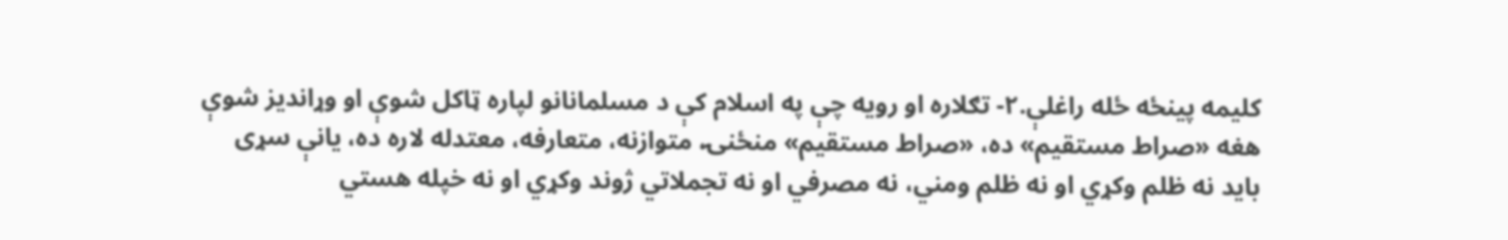کليمه پينځه ځله راغلې.۲- تګلاره او رویه چې په اسلام کې د مسلمانانو لپاره ټاکل شوې او وړاندیز شوې هغه «صراط مستقیم» ده، «صراط مستقیم» منځنۍ، متوازنه، متعارفه، معتدله لاره ده، یانې سړی باید نه ظلم وکړي او نه ظلم ومني، نه مصرفي او نه تجملاتي ژوند وکړي او نه خپله هستي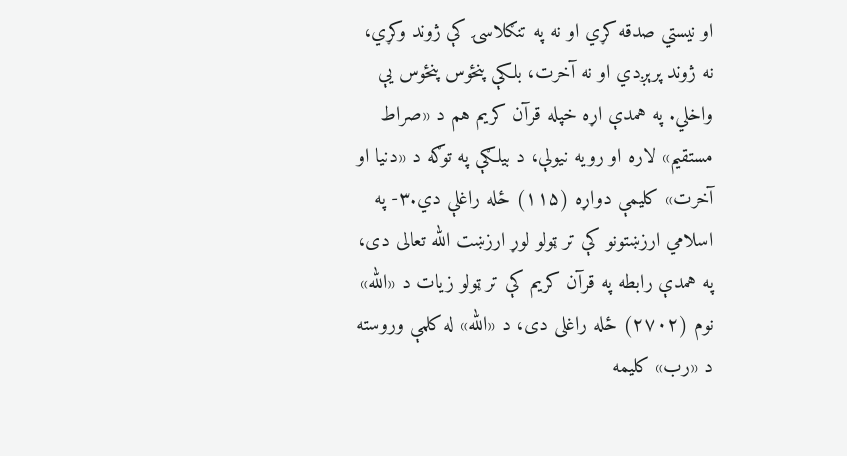او نیستي صدقه کړي او نه په تنګلاسۍ کې ژوند وکړي، نه ژوند پرېږدي او نه آخرت، بلکې پنځوس پنځوس يې واخلي. په همدې اړه خپله قرآن کریم هم د «صراط مستقیم» لاره او رویه نیولې، د بيلګې په توګه د «دنیا او آخرت» کليمې دواړه (۱۱۵) ځله راغلې دي.۳- په اسلامي ارزښتونو کې تر ټولو لوړ ارزښت الله تعالی دی، په همدې رابطه په قرآن کریم کې تر ټولو زیات د «الله» نوم (۲۷۰۲) ځله راغلی دی، د «الله» له کلمې وروسته د «رب» کليمه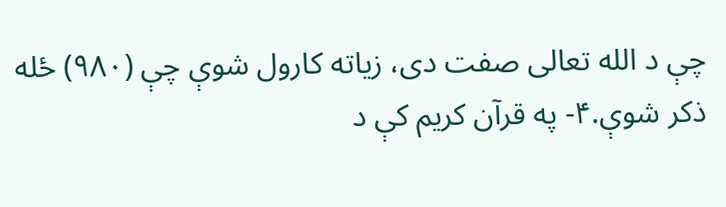چې د الله تعالی صفت دی، زیاته کارول شوې چې (۹۸۰) ځله ذکر شوې.۴- په قرآن کریم کې د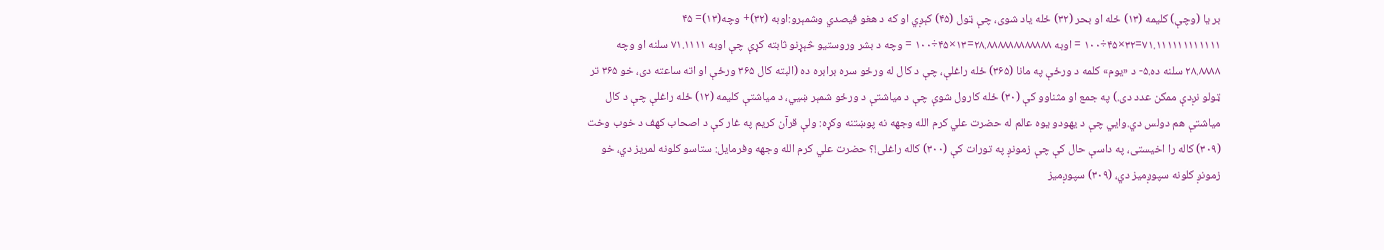بر یا (وچې) کلیمه (۱۳) ځله او بحر (۳۲) ځله یاد شوی، چې ټول (۴۵) کېږي او که د هغو فیصدي وشمېرو:اوبه (۳۲)+ وچه(۱۳)= ۴۵ ۷۱.۱۱۱۱۱۱۱۱۱۱۱۱=۳۲×۴۵÷۱۰۰ = اوبه ۲۸.۸۸۸۸۸۸۸۸۸۸۸۸=۱۳×۴۵÷۱۰۰ = وچه د بشر وروستیو څېړنو ثابته کړې چې اوبه ۷۱.۱۱۱۱ سلنه او وچه ۲۸.۸۸۸۸ سلنه ده.۵- د «يوم» کلمه د ورځې په مانا (۳۶۵) ځله راغلې، چې د کال له ورځو سره برابره ده (البته کال ۳۶۵ ورځې او اته ساعته دی، خو ۳۶۵ تر ټولو نږدې ممکن عدد دی.) په جمع او مثناوو کې (۳۰) ځله کارول شوې چې د میاشتې د ورځو شمېر ښيي، د میاشتې کلیمه (۱۲) ځله راغلې چې د کال میاشتې هم دولس دي.وايي چې د یهودو یوه عالم له حضرت علي کرم الله وجهه نه پوښتنه وکړه: ولې قرآن کریم په غار کې د اصحاب کهف د خوب وخت (۳۰۹) کاله را اخیستی، په داسې حال کې چې زمونږ په تورات کې (۳۰۰) کاله راغلی!؟ حضرت علي کرم الله وجهه وفرمایل: ستاسو کلونه لمریز دي، خو زمونږ کلونه سپوږميز دي، (۳۰۹) سپوږميز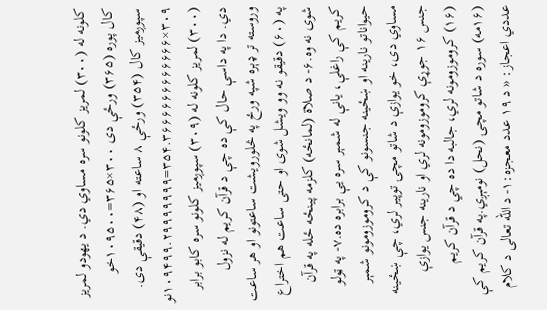کلونه له (۳۰۰) لمریز کلونو سره مساوي دي. د یهودو لمریز کال پوره (۳۶۵) ورځې دی ۳۰۰×۳۶۵=۱۰۹۵۰۰خو سپوږميز کال (۳۵۴) ورځې ۸ ساعته او (۴۸) دقیقې دی. ۳۰۹×۳۵۴.۳۶۶۶۶۶۶۶۶۶۶۶۶=۱۰۹۴۹۹.۲۹۹۹۹۹۹۹نو (۳۰۰) لمريز کلونه له (۳۰۹) سپوږميز کلونو سره کابو برابر دي. دا په داسې حال کې ده چې د قرآن کریم له نزول وروسته تر ډېره شپه ورځ په څلورویشت ساعتونو او هر ساعت په (۶۰) دقیقو نه وو ویشل شوی او حتی ساعت هم اختراع شوی نه وه.۶- د صلاة (لمانځه) کلزمه پینځه ځله په قرآن کریم کې راغلې، یانې له شمېر سره يې برابره ده.۷- په ټولو حیواناتو نارینه او ښځينه جنسونو کې د کروموزومونو شمېر مساوي دی، خو یوازې د شاتو مچۍ توپير لري، چې ښځينه جنس ۱۶ جوړې کروموزومونه لري او نارینه جنس یوازې (۱۶) کروموزومونه لري، جالبه دا ده چي د قرآن کریم (۱۶مه) سوره د شاتو مچۍ (نحل) نومېږي.په قرآن کریم کې عددي اعجاز: « د ۱۹ عدد معجزه:۱- د الله تعالی د کلام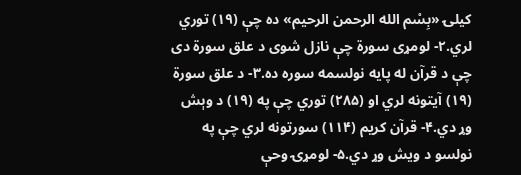کیلۍ «بِسْم الله الرحمن الرحيم» ده چې (۱۹) توري لري.۲- لومړی سورة چې نازل شوی د علق سورة دی چې د قرآن له پایه نولسمه سوره ده.۳- د علق سورة (۱۹) آیتونه لري او (۲۸۵) توري چې په (۱۹) د وېش وړ دي.۴- قرآن کریم (۱۱۴) سورتونه لري چې په نولسو د ویش وړ دي.۵- لومړۍ وحې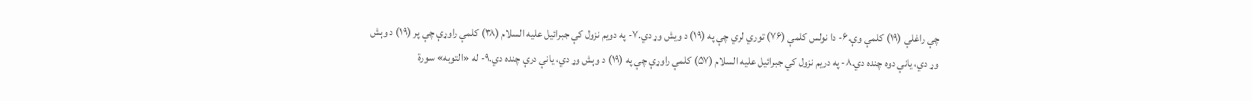چې راغلې (۱۹) کلمې وې.۶- دا نولس کلمې (۷۶) توري لري چې په (۱۹) د ویش وړ دي.۷- په دویم نزول کې جبرائيل علیه السلام (۳۸) کلمې راوړې چې پر (۱۹) د وېش وړ دي، یانې دوه چنده دي.۸- په دريم نزول کي جبرائیل علیه السلام (۵۷) کلمې راوړې چې په (۱۹) د وېش وړ دي، یانې درې چنده دي.۹- له «التوبه» سورة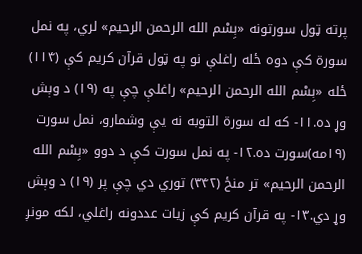پرته ټول سورتونه «بِسْم الله الرحمن الرحيم» لري، په نمل سورة کې دوه ځله راغلې نو په ټول قرآن کریم کې (۱۱۴) ځله «بِسْم الله الرحمن الرحيم» راغلې چې په (۱۹) د وېش وړ ده.۱۱- که له سورة التوبه نه يې وشمارو، نمل سورت (۱۹مه)سورت ده.۱۲- په نمل سورت کې د دوو «بِسْم الله الرحمن الرحيم» تر منځ (۳۴۲) توري دي چې پر (۱۹) د وېش وړ دي.۱۳- په قرآن کریم کې زیات عددونه راغلي، لکه مونږ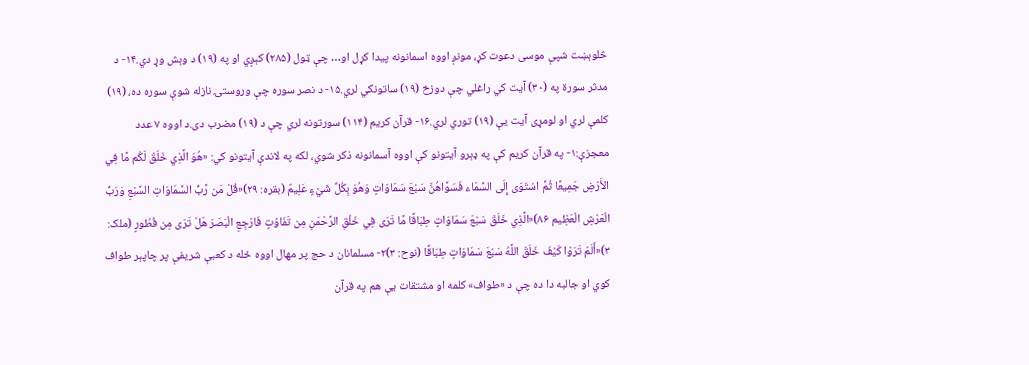څلوېښت شپې موسی دعوت کړ، مونږ اووه اسمانونه پيدا کړل او… چې ټول (۲۸۵) کېږي او په (۱۹) د وېش وړ دي.۱۴- د مدثر سورة په (۳۰) آیت کي راغلي چې دوزخ (۱۹) ساتونکي لري.۱۵- د نصر سوره چې وروستۍ نازله شوې سوره ده، (۱۹) کلمې لري او لومړی آیت يې (۱۹) توري لري.۱۶- قرآن کریم (۱۱۴) سورتونه لري چې د (۱۹) مضرب دی.د اووه ۷ عدد معجزې:۱- په قرآن کریم کې په ډېرو آیتونو کې اووه آسمانونه ذکر شوي، لکه په لاندې آیتونو کي: «هُوَ الَّذِي خَلَقَ لَكُم مَّا فِي الأَرْضِ جَمِيعًا ثُمَّ اسْتَوَى إِلَى السَّمَاء فَسَوَّاهُنَّ سَبْعَ سَمَاوَاتٍ وَهُوَ بِكُلِّ شَيْءٍ عَلِيمٌ (بقره: ۲۹)«قُلْ مَن رَّبُّ السَّمَاوَاتِ السَّبْعِ وَرَبُّ الْعَرْشِ الْعَظِيم ۸۶)«الَّذِي خَلَقَ سَبْعَ سَمَاوَاتٍ طِبَاقًا مَّا تَرَى فِي خَلْقِ الرَّحْمَنِ مِن تَفَاوُتٍ فَارْجِعِ الْبَصَرَ هَلْ تَرَى مِن فُطُورٍ (ملک: ۳)«أَلَمْ تَرَوْا كَيْفَ خَلَقَ اللَّهُ سَبْعَ سَمَاوَاتٍ طِبَاقًا (نوح: ۳)۲- مسلمانان د حج پر مهال اووه ځله د کعبې شریفې پر چاپېر طواف کوي او جالبه دا ده چې د «طواف» کلمه او مشتقات يې هم په قرآن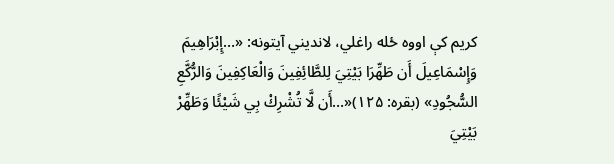کریم کې اووه ځله راغلي، لاندیني آیتونه: «…إِبْرَاهِيمَ وَإِسْمَاعِيلَ أَن طَهِّرَا بَيْتِيَ لِلطَّائِفِينَ وَالْعَاكِفِينَ وَالرُّكَّعِ السُّجُودِ» (بقره: ۱۲۵)«…أَن لَّا تُشْرِكْ بِي شَيْئًا وَطَهِّرْ بَيْتِيَ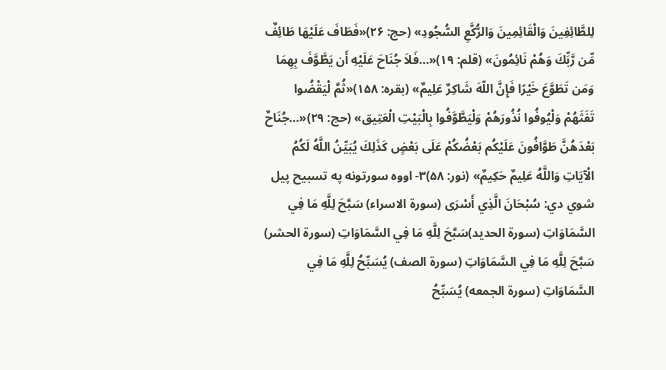لِلطَّائِفِينَ وَالْقَائِمِينَ وَالرُّكَّعِ السُّجُودِ» (حج: ۲۶)«فَطَافَ عَلَيْهَا طَائِفٌ مِّن رَّبِّكَ وَهُمْ نَائِمُونَ» (قلم: ۱۹)«…فَلاَ جُنَاحَ عَلَيْهِ أَن يَطَّوَّفَ بِهِمَا وَمَن تَطَوَّعَ خَيْرًا فَإِنَّ اللّهَ شَاكِرٌ عَلِيمٌ» (بقره: ۱۵۸)«ثُمَّ لْيَقْضُوا تَفَثَهُمْ وَلْيُوفُوا نُذُورَهُمْ وَلْيَطَّوَّفُوا بِالْبَيْتِ الْعَتِيق» (حج: ۲۹)«…جُنَاحٌ بَعْدَهُنَّ طَوَّافُونَ عَلَيْكُم بَعْضُكُمْ عَلَى بَعْضٍ كَذَلِكَ يُبَيِّنُ اللَّهُ لَكُمُ الْآيَاتِ وَاللَّهُ عَلِيمٌ حَكِيمٌ» (نور: ۵۸)۳- اووه سورتونه په تسبیح پيل شوي دي: سُبْحَانَ الَّذِي أَسْرَى (سورة الاسراء) سَبَّحَ لِلَّهِ مَا فِي السَّمَاوَاتِ (سورة الحدید)سَبَّحَ لِلَّهِ مَا فِي السَّمَاوَاتِ (سورة الحشر) سَبَّحَ لِلَّهِ مَا فِي السَّمَاوَاتِ (سورة الصف) یُسَبِّحُ لِلَّهِ مَا فِي السَّمَاوَاتِ (سورة الجمعه) یُسَبِّحُ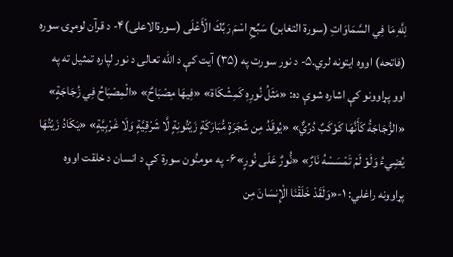لِلَّهِ مَا فِي السَّمَاوَاتِ (سورة التغابن) سَبِّحِ اسْمَ رَبِّكَ الْأَعْلَى (سورةالاعلی)۴- د قرآن لومړۍ سوره (فاتحه) اووه ایتونه لري.۵- د نور سورت په (۳۵) آیت کې د الله تعالی د نور لپاره تمثیل ته په اوو پړاوونو کې اشاره شوې ده: «مَثَلُ نُورِهِ كَمِشْكَاة» «فِيهَا مِصْبَاحٌ» «الْمِصْبَاحُ فِي زُجَاجَةٍ» «الزُّجَاجَةُ كَأَنَّهَا كَوْكَبٌ دُرِّيٌّ» «يُوقَدُ مِن شَجَرَةٍ مُّبَارَكَةٍ زَيْتُونِةٍ لَّا شَرْقِيَّةٍ وَلَا غَرْبِيَّةٍ» «يَكَادُ زَيْتُهَا يُضِيءُ وَلَوْ لَمْ تَمْسَسْهُ نَارٌ» «نُّورٌ عَلَى نُورٍ»۶- په مومنُون سورة کې د انسان د خلقت اووه پړاوونه راغلي: ۱-«وَلَقَدْ خَلَقْنَا الْإِنسَانَ مِن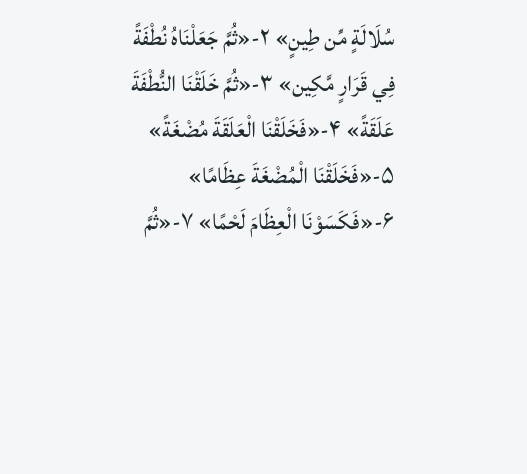سُلَالَةٍ مِّن طِينٍ» ۲-«ثُمَّ جَعَلْنَاهُ نُطْفَةً فِي قَرَارٍ مَّكِين» ۳-«ثُمَّ خَلَقْنَا النُّطْفَةَ عَلَقَةً» ۴-«فَخَلَقْنَا الْعَلَقَةَ مُضْغَةً» ۵-«فَخَلَقْنَا الْمُضْغَةَ عِظَامًا» ۶-«فَكَسَوْنَا الْعِظَامَ لَحْمًا» ۷-«ثُمَّ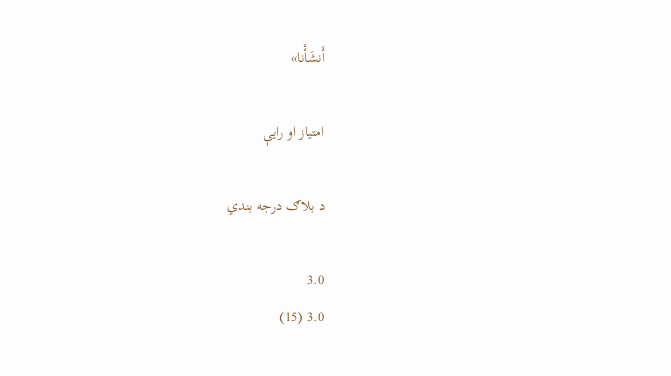أَنشَأْنا»

امتیاز او رایې

د بلاګ درجه بندي

3.0
3.0 (15)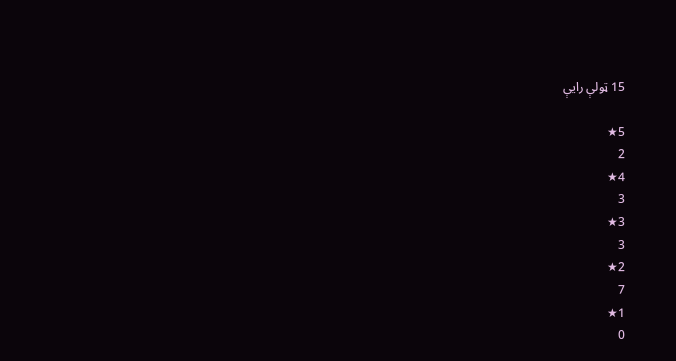15 ټولې رایې

5★
2
4★
3
3★
3
2★
7
1★
0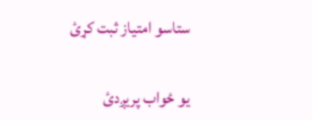ستاسو امتیاز ثبت کړئ

یو ځواب پریږدئ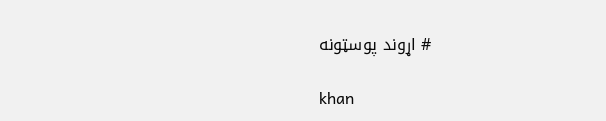# اړوند پوسټونه

khan